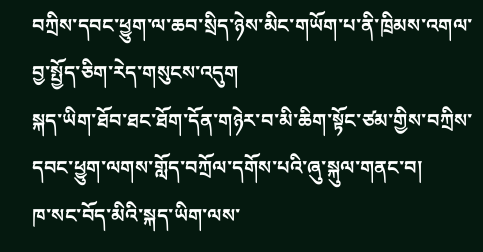བཀྲིས་དབང་ཕྱུག་ལ་ཆབ་སྲིད་ཉེས་མིང་གཡོག་པ་ནི་ཁྲིམས་འགལ་བྱ་སྤྱོད་ཅིག་རེད་གསུངས་འདུག
སྐད་ཡིག་ཐོབ་ཐང་ཐོག་དོན་གཉེར་བ་མི་ཆིག་སྟོང་ཙམ་གྱིས་བཀྲིས་དབང་ཕྱུག་ལགས་གློད་བཀྲོལ་དགོས་པའི་ཞུ་སྐུལ་གནང་བ།
ཁ་སང་བོད་མིའི་སྐད་ཡིག་ལས་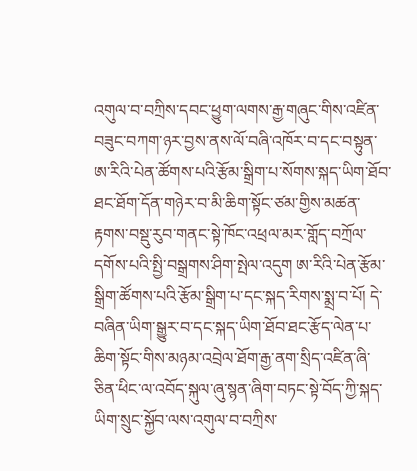འགུལ་བ་བཀྲིས་དབང་ཕྱུག་ལགས་རྒྱ་གཞུང་གིས་འཛིན་བཟུང་བཀག་ཉར་བྱས་ནས་ལོ་བཞི་འཁོར་བ་དང་བསྟུན་ཨ་རིའི་པེན་ཚོགས་པའི་རྩོམ་སྒྲིག་པ་སོགས་སྐད་ཡིག་ཐོབ་ཐང་ཐོག་དོན་གཉེར་བ་མི་ཆིག་སྟོང་ཙམ་གྱིས་མཚན་རྟགས་བསྡུ་རུབ་གནང་སྟེ་ཁོང་འཕྲལ་མར་གློད་བཀྲོལ་དགོས་པའི་སྤྱི་བསྒྲགས་ཤིག་སྤེལ་འདུག ཨ་རིའི་པེན་རྩོམ་སྒྲིག་ཚོགས་པའི་རྩོམ་སྒྲིག་པ་དང་སྐད་རིགས་སྨྲ་བ་པོ། དེ་བཞིན་ཡིག་སྒྱུར་བ་དང་སྐད་ཡིག་ཐོབ་ཐང་རྩོད་ལེན་པ་ཆིག་སྟོང་གིས་མཉམ་འབྲེལ་ཐོག་རྒྱ་ནག་སྲིད་འཛིན་ཞི་ཅིན་ཕིང་ལ་འབོད་སྐུལ་ཞུ་སྙན་ཞིག་བཏང་སྟེ་བོད་ཀྱི་སྐད་ཡིག་སྲུང་སྐྱོབ་ལས་འགུལ་བ་བཀྲིས་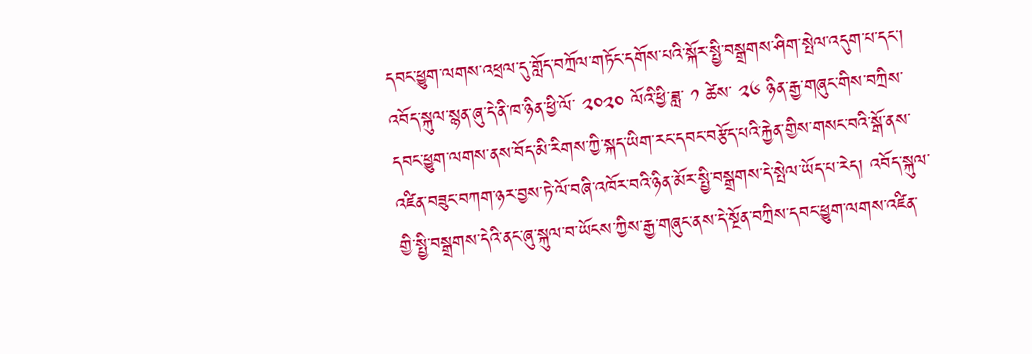དབང་ཕྱུག་ལགས་འཕྲལ་དུ་གློད་བཀྲོལ་གཏོང་དགོས་པའི་སྐོར་སྤྱི་བསྒྲགས་ཤིག་སྤེལ་འདུག་པ་དང་། འབོད་སྐུལ་སྙན་ཞུ་དེ་ནི་ཁ་ཉིན་ཕྱི་ལོ་ ༢༠༢༠ ལོའི་ཕྱི་ཟླ་ ༡ ཚེས་ ༢༦ ཉིན་རྒྱ་གཞུང་གིས་བཀྲིས་དབང་ཕྱུག་ལགས་ནས་བོད་མི་རིགས་ཀྱི་སྐད་ཡིག་རང་དབང་བརྩོད་པའི་རྐྱེན་གྱིས་གསང་བའི་སྒོ་ནས་འཛིན་བཟུང་བཀག་ཉར་བྱས་ཏེ་ལོ་བཞི་འཁོར་བའི་ཉིན་མོར་སྤྱི་བསྒྲགས་དེ་སྤེལ་ཡོད་པ་རེད། འབོད་སྐུལ་གྱི་སྤྱི་བསྒྲགས་དེའི་ནང་ཞུ་སྐུལ་བ་ཡོངས་ཀྱིས་རྒྱ་གཞུང་ནས་དེ་སྔོན་བཀྲིས་དབང་ཕྱུག་ལགས་འཛིན་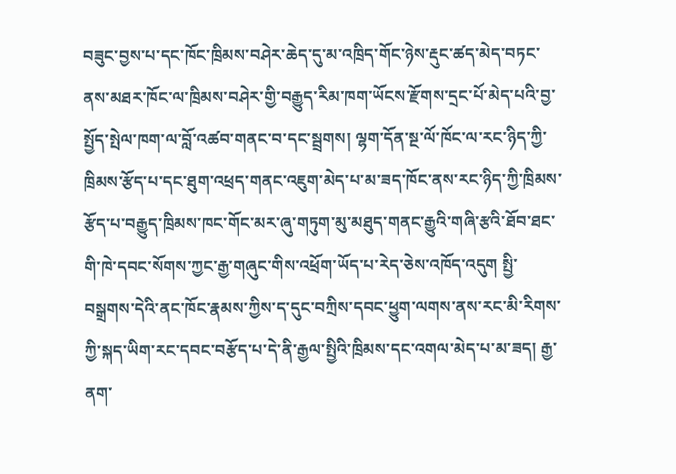བཟུང་བྱས་པ་དང་ཁོང་ཁྲིམས་བཤེར་ཆེད་དུ་མ་འཁྲིད་གོང་ཉེས་རྡུང་ཚད་མེད་བཏང་ནས་མཐར་ཁོང་ལ་ཁྲིམས་བཤེར་གྱི་བརྒྱུད་རིམ་ཁག་ཡོངས་རྫོགས་དྲང་པོ་མེད་པའི་བྱ་སྤྱོད་སྤེལ་ཁག་ལ་བློ་འཚབ་གནང་བ་དང་སྦྲགས། ལྷག་དོན་སྔ་ལོ་ཁོང་ལ་རང་ཉིད་ཀྱི་ཁྲིམས་རྩོད་པ་དང་ཐུག་འཕྲད་གནང་འཇུག་མེད་པ་མ་ཟད་ཁོང་ནས་རང་ཉིད་ཀྱི་ཁྲིམས་རྩོད་པ་བརྒྱུད་ཁྲིམས་ཁང་གོང་མར་ཞུ་གཏུག་མུ་མཐུད་གནང་རྒྱུའི་གཞི་རྩའི་ཐོབ་ཐང་གི་ཁེ་དབང་སོགས་ཀྱང་རྒྱ་གཞུང་གིས་འཕྲོག་ཡོད་པ་རེད་ཅེས་འཁོད་འདུག སྤྱི་བསྒྲགས་དེའི་ནང་ཁོང་རྣམས་ཀྱིས་ད་དུང་བཀྲིས་དབང་ཕྱུག་ལགས་ནས་རང་མི་རིགས་ཀྱི་སྐད་ཡིག་རང་དབང་བརྩོད་པ་དེ་ནི་རྒྱལ་སྤྱིའི་ཁྲིམས་དང་འགལ་མེད་པ་མ་ཟད། རྒྱ་ནག་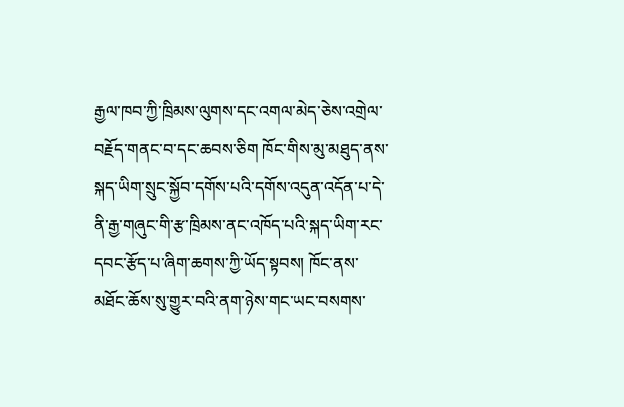རྒྱལ་ཁབ་ཀྱི་ཁྲིམས་ལུགས་དང་འགལ་མེད་ཅེས་འགྲེལ་བརྗོད་གནང་བ་དང་ཆབས་ཅིག ཁོང་གིས་མུ་མཐུད་ནས་སྐད་ཡིག་སྲུང་སྐྱོབ་དགོས་པའི་དགོས་འདུན་འདོན་པ་དེ་ནི་རྒྱ་གཞུང་གི་རྩ་ཁྲིམས་ནང་འཁོད་པའི་སྐད་ཡིག་རང་དབང་རྩོད་པ་ཞིག་ཆགས་ཀྱི་ཡོད་སྟབས། ཁོང་ནས་མཐོང་ཆོས་སུ་གྱུར་བའི་ནག་ཉེས་གང་ཡང་བསགས་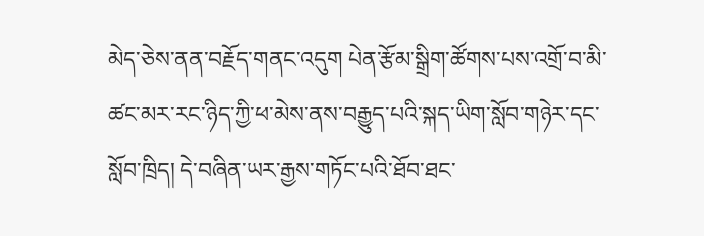མེད་ཅེས་ནན་བརྗོད་གནང་འདུག པེན་རྩོམ་སྒྲིག་ཚོགས་པས་འགྲོ་བ་མི་ཚང་མར་རང་ཉིད་ཀྱི་ཕ་མེས་ནས་བརྒྱུད་པའི་སྐད་ཡིག་སློབ་གཉེར་དང་སློབ་ཁྲིད། དེ་བཞིན་ཡར་རྒྱས་གཏོང་པའི་ཐོབ་ཐང་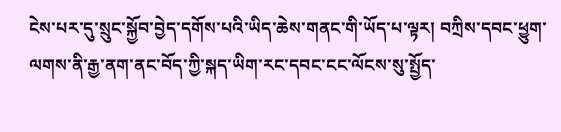ངེས་པར་དུ་སྲུང་སྐྱོབ་བྱེད་དགོས་པའི་ཡིད་ཆེས་གནང་གི་ཡོད་པ་ལྟར། བཀྲིས་དབང་ཕྱུག་ལགས་ནི་རྒྱ་ནག་ནང་བོད་ཀྱི་སྐད་ཡིག་རང་དབང་ངང་ལོངས་སུ་སྤྱོད་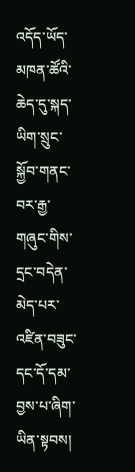འདོད་ཡོད་མཁན་ཚོའི་ཆེད་དུ་སྐད་ཡིག་སྲུང་སྐྱོབ་གནང་བར་རྒྱ་གཞུང་གིས་དྲང་བདེན་མེད་པར་འཛིན་བཟུང་དང་དོ་དམ་བྱས་པ་ཞིག་ཡིན་སྟབས།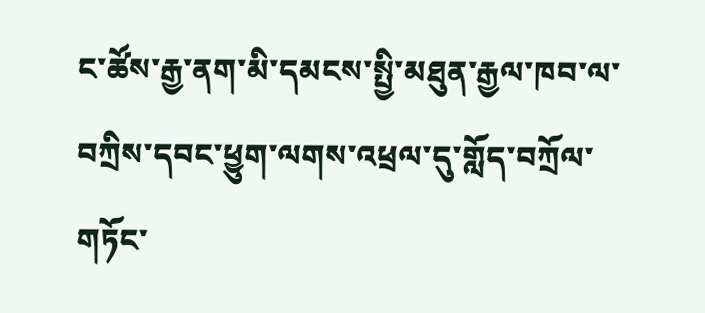ང་ཚོས་རྒྱ་ནག་མི་དམངས་སྤྱི་མཐུན་རྒྱལ་ཁབ་ལ་བཀྲིས་དབང་ཕྱུག་ལགས་འཕྲལ་དུ་གློད་བཀྲོལ་གཏོང་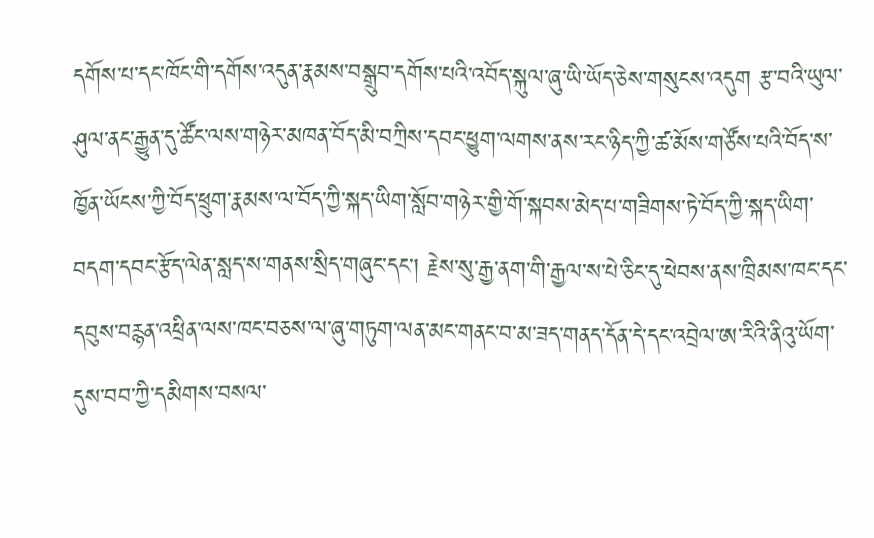དགོས་པ་དང་ཁོང་གི་དགོས་འདུན་རྣམས་བསྒྲུབ་དགོས་པའི་འབོད་སྐུལ་ཞུ་ཡི་ཡོད་ཅེས་གསུངས་འདུག རྩ་བའི་ཡུལ་ཤུལ་ནང་རྒྱུན་དུ་ཚོང་ལས་གཉེར་མཁན་བོད་མི་བཀྲིས་དབང་ཕྱུག་ལགས་ནས་རང་ཉིད་ཀྱི་ཚ་མོས་གཙོས་པའི་བོད་ས་ཁྱོན་ཡོངས་ཀྱི་བོད་ཕྲུག་རྣམས་ལ་བོད་ཀྱི་སྐད་ཡིག་སློབ་གཉེར་གྱི་གོ་སྐབས་མེད་པ་གཟིགས་ཏེ་བོད་ཀྱི་སྐད་ཡིག་བདག་དབང་རྩོད་ལེན་སླད་ས་གནས་སྲིད་གཞུང་དང་། རྗེས་སུ་རྒྱ་ནག་གི་རྒྱལ་ས་པེ་ཅིང་དུ་ཕེབས་ནས་ཁྲིམས་ཁང་དང་དབུས་བརྙན་འཕྲིན་ལས་ཁང་བཅས་ལ་ཞུ་གཏུག་ལན་མང་གནང་བ་མ་ཟད་གནད་དོན་དེ་དང་འབྲེལ་ཨ་རིའི་ནིའུ་ཡོག་དུས་བབ་ཀྱི་དམིགས་བསལ་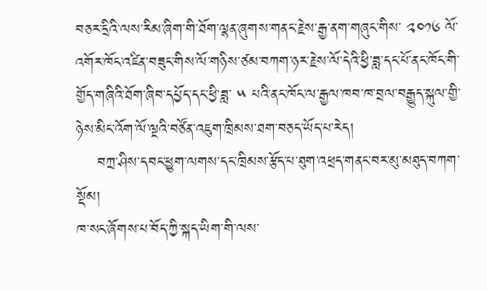བཅར་དྲིའི་ལས་རིམ་ཞིག་གི་ཐོག་ལྷན་ཞུགས་གནང་རྗེས་རྒྱ་ནག་གཞུང་གིས་ ༢༠༡༦ ལོ་འགོར་ཁོང་འཛིན་བཟུང་གིས་ལོ་གཉིས་ཙམ་བཀག་ཉར་རྗེས་ལོ་དེའི་ཕྱི་ཟླ་དང་པོ་ནང་ཁོང་གི་གྱོད་གཞིའི་ཐོག་ཞིབ་དཔྱོད་དང་ཕྱི་ཟླ་ ༥ པའི་ནང་ཁོང་ལ་རྒྱལ་ཁབ་ཁ་བྲལ་བརྒྱུད་སྐུལ་གྱི་ཉེས་མིང་འོག་ལོ་ལྔའི་བཙོན་འཇུག་ཁྲིམས་ཐག་བཅད་ཡོད་པ་རེད།
    བཀྲ་ཤིས་དབང་ཕྱུག་ལགས་དང་ཁྲིམས་རྩོད་པ་ཐུག་འཕྲད་གནང་བར་མུ་མཐུད་བཀག་སྡོམ།
ཁ་སང་ཞོགས་པ་བོད་ཀྱི་སྐད་ཡིག་གི་ལས་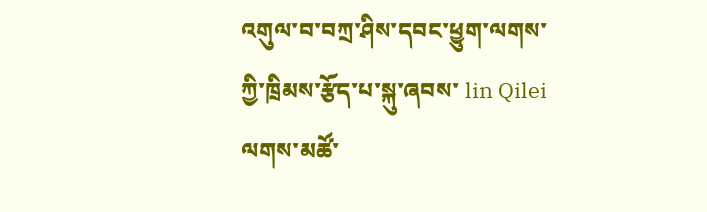འགུལ་བ་བཀྲ་ཤིས་དབང་ཕྱུག་ལགས་ཀྱི་ཁྲིམས་རྩོད་པ་སྐུ་ཞབས་ lin Qilei ལགས་མཚོ་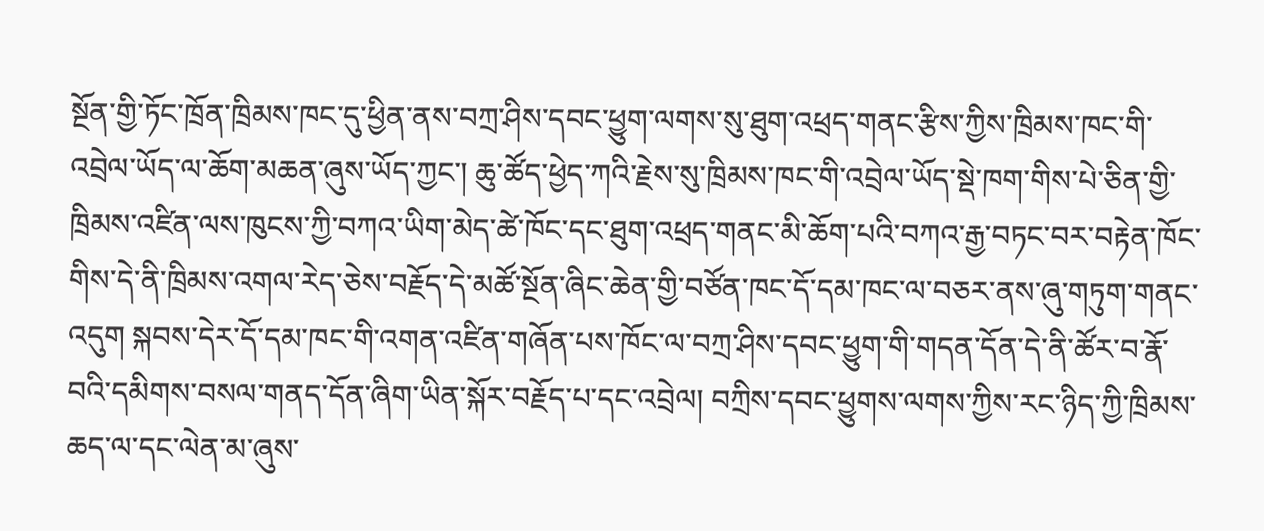སྔོན་གྱི་ཏོང་ཁྲོན་ཁྲིམས་ཁང་དུ་ཕྱིན་ནས་བཀྲ་ཤིས་དབང་ཕྱུག་ལགས་སུ་ཐུག་འཕྲད་གནང་རྩིས་ཀྱིས་ཁྲིམས་ཁང་གི་འབྲེལ་ཡོད་ལ་ཆོག་མཆན་ཞུས་ཡོད་ཀྱང་། ཆུ་ཚོད་ཕྱེད་ཀའི་རྗེས་སུ་ཁྲིམས་ཁང་གི་འབྲེལ་ཡོད་སྡེ་ཁག་གིས་པེ་ཅིན་གྱི་ཁྲིམས་འཛིན་ལས་ཁུངས་ཀྱི་བཀའ་ཡིག་མེད་ཚེ་ཁོང་དང་ཐུག་འཕྲད་གནང་མི་ཆོག་པའི་བཀའ་རྒྱ་བཏང་བར་བརྟེན་ཁོང་གིས་དེ་ནི་ཁྲིམས་འགལ་རེད་ཅེས་བརྗོད་དེ་མཚོ་སྔོན་ཞིང་ཆེན་གྱི་བཙོན་ཁང་དོ་དམ་ཁང་ལ་བཅར་ནས་ཞུ་གཏུག་གནང་འདུག སྐབས་དེར་དོ་དམ་ཁང་གི་འགན་འཛིན་གཞོན་པས་ཁོང་ལ་བཀྲ་ཤིས་དབང་ཕྱུག་གི་གདན་དོན་དེ་ནི་ཚོར་བ་རྣོ་བའི་དམིགས་བསལ་གནད་དོན་ཞིག་ཡིན་སྐོར་བརྗོད་པ་དང་འབྲེལ། བཀྲིས་དབང་ཕྱུགས་ལགས་ཀྱིས་རང་ཉིད་ཀྱི་ཁྲིམས་ཆད་ལ་དང་ལེན་མ་ཞུས་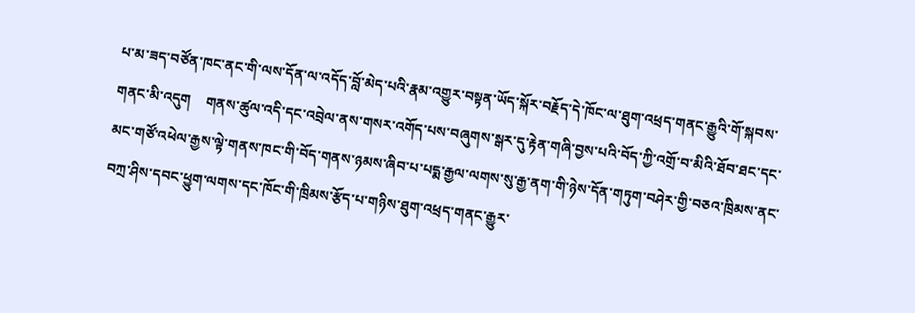པ་མ་ཟད་བཙོན་ཁང་ནང་གི་ལས་དོན་ལ་འདོད་བློ་མེད་པའི་རྣམ་འགྱུར་བསྟན་ཡོད་སྐོར་བརྗོད་དེ་ཁོང་ལ་ཐུག་འཕྲད་གནང་རྒྱུའི་གོ་སྐབས་གནང་མི་འདུག    གནས་ཚུལ་འདི་དང་འབྲེལ་ནས་གསར་འགོད་པས་བཞུགས་སྒར་དུ་རྟེན་གཞི་བྱས་པའི་བོད་ཀྱི་འགྲོ་བ་མིའི་ཐོབ་ཐང་དང་མང་གཙོ་འཕེལ་རྒྱས་ལྟེ་གནས་ཁང་གི་བོད་གནས་ཉམས་ཞིབ་པ་པདྨ་རྒྱལ་ལགས་སུ་རྒྱ་ནག་གི་ཉེས་དོན་གཏུག་བཤེར་གྱི་བཅའ་ཁྲིམས་ནང་བཀྲ་ཤིས་དབང་ཕྱུག་ལགས་དང་ཁོང་གི་ཁྲིམས་རྩོད་པ་གཉིས་ཐུག་འཕྲད་གནང་རྒྱུར་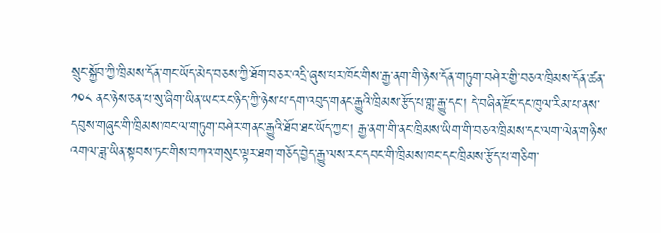སྲུང་སྐྱོབ་ཀྱི་ཁྲིམས་དོན་གང་ཡོད་མེད་བཅས་ཀྱི་ཐོག་བཅར་འདྲི་ཞུས་པར་ཁོང་གིས་རྒྱ་ནག་གི་ཉེས་དོན་གཏུག་བཤེར་གྱི་བཅའ་ཁྲིམས་དོན་ཚན་ ༡༠༨ ནང་ཉེས་ཅན་པ་སུ་ཞིག་ཡིན་ཡང་རང་ཉིད་ཀྱི་ཉེས་པ་དག་འབུད་གནང་རྒྱུའི་ཁྲིམས་རྩོད་པ་གླ་རྒྱུ་དང་། དེ་བཞིན་རྫོང་དང་ཁུལ་རིམ་པ་ནས་དབུས་གཞུང་གི་ཁྲིམས་ཁང་ལ་གཏུག་བཤེར་གནང་རྒྱུའི་ཐོབ་ཐང་ཡོད་ཀྱང་། རྒྱ་ནག་གི་ནང་ཁྲིམས་ཡིག་གི་བཅའ་ཁྲིམས་དང་ལག་ལེན་གཉིས་འགལ་ཟླ་ཡིན་སྟབས་ཏང་གིས་བཀའ་གསུང་ལྟར་ཐག་གཅོད་བྱེད་རྒྱུ་ལས་རང་དབང་གི་ཁྲིམས་ཁང་དང་ཁྲིམས་རྩོད་པ་གཅིག་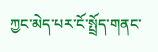ཀྱང་མེད་པར་ངོ་སྤྲོད་གནང་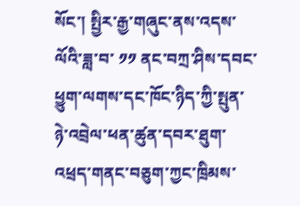སོང་། སྤྱིར་རྒྱ་གཞུང་ནས་འདས་ལོའི་ཟླ་བ་ ༡༡ ནང་བཀྲ་ཤིས་དབང་ཕྱུག་ལགས་དང་ཁོང་ཉིད་ཀྱི་སྤུན་ཉེ་འབྲེལ་ཕན་ཚུན་དབར་ཐུག་འཕྲད་གནང་བཅུག་ཀྱང་ཁྲིམས་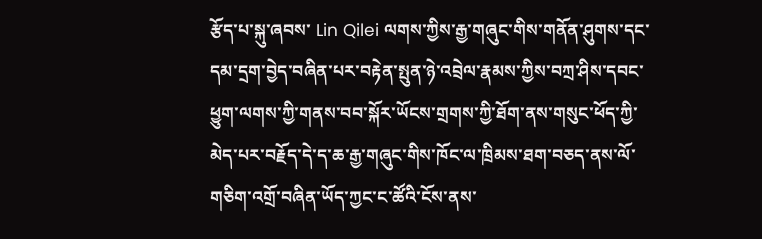རྩོད་པ་སྐུ་ཞབས་ Lin Qilei ལགས་ཀྱིས་རྒྱ་གཞུང་གིས་གནོན་ཤུགས་དང་དམ་དྲག་བྱེད་བཞིན་པར་བརྟེན་སྤུན་ཉེ་འབྲེལ་རྣམས་ཀྱིས་བཀྲ་ཤིས་དབང་ཕྱུག་ལགས་ཀྱི་གནས་བབ་སྐོར་ཡོངས་གྲགས་ཀྱི་ཐོག་ནས་གསུང་ཕོད་ཀྱི་མེད་པར་བརྗོད་དེ་ད་ཆ་རྒྱ་གཞུང་གིས་ཁོང་ལ་ཁྲིམས་ཐག་བཅད་ནས་ལོ་གཅིག་འགྲོ་བཞིན་ཡོད་ཀྱང་ང་ཚོའི་ངོས་ནས་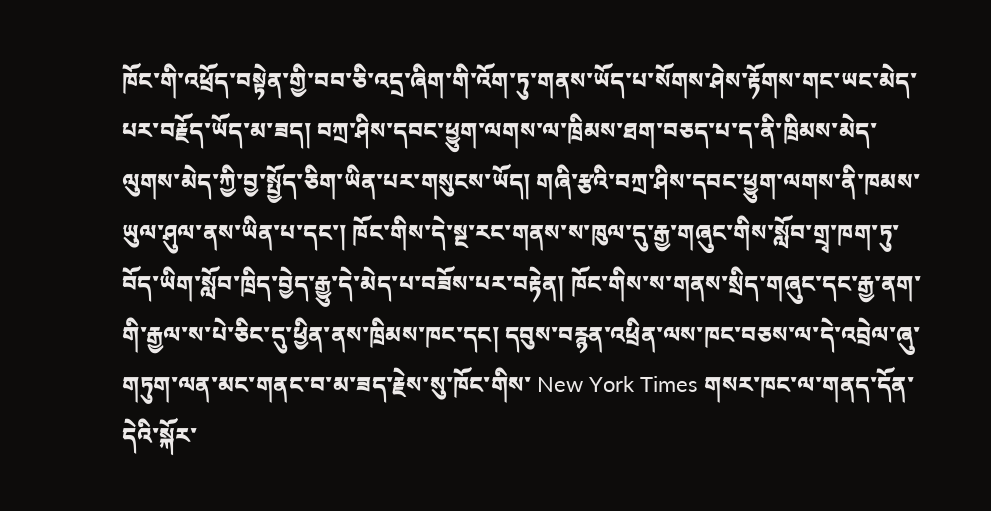ཁོང་གི་འཕྲོད་བསྟེན་གྱི་བབ་ཅི་འདྲ་ཞིག་གི་འོག་ཏུ་གནས་ཡོད་པ་སོགས་ཤེས་རྟོགས་གང་ཡང་མེད་པར་བརྗོད་ཡོད་མ་ཟད། བཀྲ་ཤིས་དབང་ཕྱུག་ལགས་ལ་ཁྲིམས་ཐག་བཅད་པ་ད་ནི་ཁྲིམས་མེད་ལུགས་མེད་ཀྱི་བྱ་སྤྱོད་ཅིག་ཡིན་པར་གསུངས་ཡོད། གཞི་རྩའི་བཀྲ་ཤིས་དབང་ཕྱུག་ལགས་ནི་ཁམས་ཡུལ་ཤུལ་ནས་ཡིན་པ་དང་། ཁོང་གིས་དེ་སྔ་རང་གནས་ས་ཁུལ་དུ་རྒྱ་གཞུང་གིས་སློབ་གྲྭ་ཁག་ཏུ་བོད་ཡིག་སློབ་ཁྲིད་བྱེད་རྒྱུ་དེ་མེད་པ་བཟོས་པར་བརྟེན། ཁོང་གིས་ས་གནས་སྲིད་གཞུང་དང་རྒྱ་ནག་གི་རྒྱལ་ས་པེ་ཅིང་དུ་ཕྱིན་ནས་ཁྲིམས་ཁང་དང། དབུས་བརྙན་འཕྲིན་ལས་ཁང་བཅས་ལ་དེ་འབྲེལ་ཞུ་གཏུག་ལན་མང་གནང་བ་མ་ཟད་རྗེས་སུ་ཁོང་གིས་ New York Times གསར་ཁང་ལ་གནད་དོན་དེའི་སྐོར་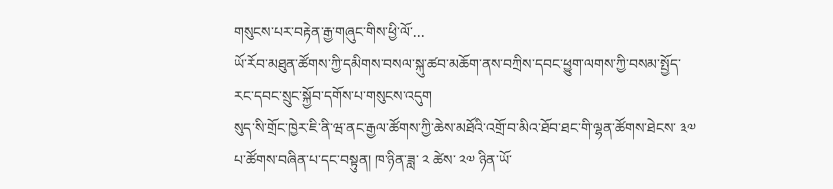གསུངས་པར་བརྟེན་རྒྱ་གཞུང་གིས་ཕྱི་ལོ་...
ཡོ་རོབ་མཐུན་ཚོགས་ཀྱི་དམིགས་བསལ་སྐུ་ཚབ་མཆོག་ནས་བཀྲིས་དབང་ཕྱུག་ལགས་ཀྱི་བསམ་སྤྱོད་རང་དབང་སྲུང་སྐྱོབ་དགོས་པ་གསུངས་འདུག
སུད་སི་གྲོང་ཁྱེར་ཇི་ནི་ཝ་ནང་རྒྱལ་ཚོགས་ཀྱི་ཆེས་མཐོའི་འགྲོ་བ་མིའ་ཐོབ་ཐང་གི་ལྷན་ཚོགས་ཐེངས་ ༣༧ པ་ཚོགས་བཞིན་པ་དང་བསྟུན། ཁ་ཉིན་ཟླ་ ༢ ཚེས་ ༢༧ ཉིན་ཡོ་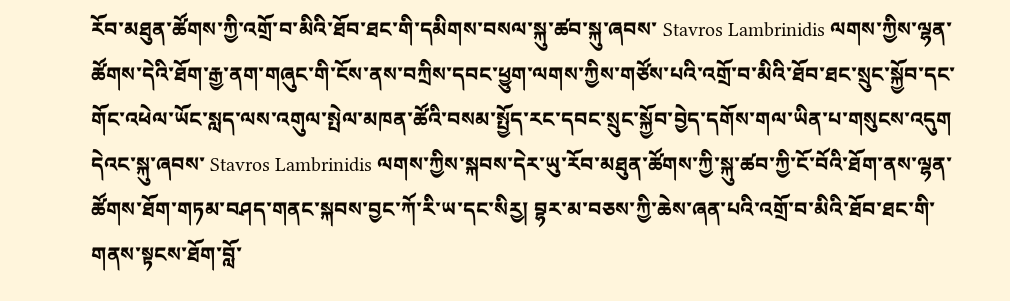རོབ་མཐུན་ཚོགས་ཀྱི་འགྲོ་བ་མིའི་ཐོབ་ཐང་གི་དམིགས་བསལ་སྐུ་ཚབ་སྐུ་ཞབས་ Stavros Lambrinidis ལགས་ཀྱིས་ལྷན་ཚོགས་དེའི་ཐོག་རྒྱ་ནག་གཞུང་གི་ངོས་ནས་བཀྲིས་དབང་ཕྱུག་ལགས་ཀྱིས་གཙོས་པའི་འགྲོ་བ་མིའི་ཐོབ་ཐང་སྲུང་སྐྱོབ་དང་གོང་འཕེལ་ཡོང་སླད་ལས་འགུལ་སྤེལ་མཁན་ཚོའི་བསམ་སྤྱོད་རང་དབང་སྲུང་སྐྱོབ་བྱེད་དགོས་གལ་ཡིན་པ་གསུངས་འདུག དེའང་སྐུ་ཞབས་ Stavros Lambrinidis ལགས་ཀྱིས་སྐབས་དེར་ཡུ་རོབ་མཐུན་ཚོགས་ཀྱི་སྐུ་ཚབ་ཀྱི་ངོ་བོའི་ཐོག་ནས་ལྷན་ཚོགས་ཐོག་གཏམ་བཤད་གནང་སྐབས་བྱང་ཀོ་རི་ཡ་དང་སིརྱ། བྷར་མ་བཅས་ཀྱི་ཆེས་ཞན་པའི་འགྲོ་བ་མིའི་ཐོབ་ཐང་གི་གནས་སྟངས་ཐོག་བློ་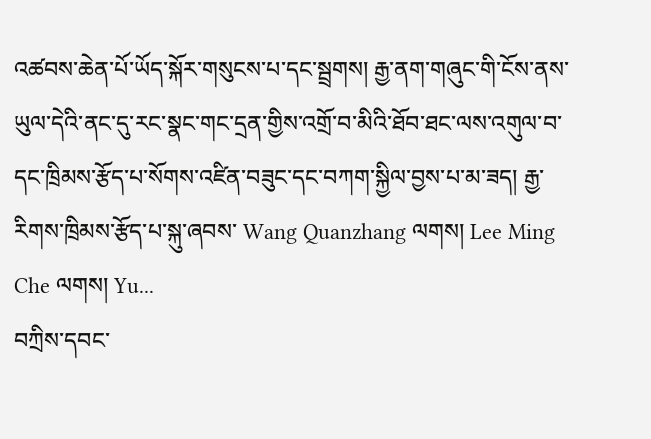འཚབས་ཆེན་པོ་ཡོད་སྐོར་གསུངས་པ་དང་སྦྲགས། རྒྱ་ནག་གཞུང་གི་ངོས་ནས་ཡུལ་དེའི་ནང་དུ་རང་སྣང་གང་དྲན་གྱིས་འགྲོ་བ་མིའི་ཐོབ་ཐང་ལས་འགུལ་བ་དང་ཁྲིམས་རྩོད་པ་སོགས་འཛིན་བཟུང་དང་བཀག་སྐྱིལ་བྱས་པ་མ་ཟད། རྒྱ་རིགས་ཁྲིམས་རྩོད་པ་སྐུ་ཞབས་ Wang Quanzhang ལགས། Lee Ming Che ལགས། Yu...
བཀྲིས་དབང་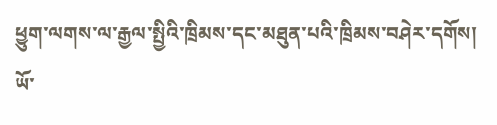ཕྱུག་ལགས་ལ་རྒྱལ་སྤྱིའི་ཁྲིམས་དང་མཐུན་པའི་ཁྲིམས་བཤེར་དགོས།
ཡོ་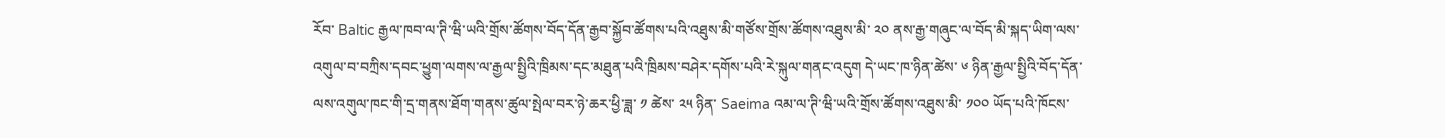རོབ་ Baltic རྒྱལ་ཁབ་ལ་ཊི་ཝི་ཡའི་གྲོས་ཚོགས་བོད་དོན་རྒྱབ་སྐྱོབ་ཚོགས་པའི་འཐུས་མི་གཙོས་གྲོས་ཚོགས་འཐུས་མི་ ༢༠ ནས་རྒྱ་གཞུང་ལ་བོད་མི་སྐད་ཡིག་ལས་འགུལ་བ་བཀྲིས་དབང་ཕྱུག་ལགས་ལ་རྒྱལ་སྤྱིའི་ཁྲིམས་དང་མཐུན་པའི་ཁྲིམས་བཤེར་དགོས་པའི་རེ་སྐུལ་གནང་འདུག དེ་ཡང་ཁ་ཉིན་ཚེས་ ༦ ཉིན་རྒྱལ་སྤྱིའི་བོད་དོན་ལས་འགུལ་ཁང་གི་དྲ་གནས་ཐོག་གནས་ཚུལ་སྤེལ་བར་ཉེ་ཆར་ཕྱི་ཟླ་ ༡ ཚེས་ ༢༥ ཉིན་ Saeima འམ་ལ་ཊི་ཝི་ཡའི་གྲོས་ཚོགས་འཐུས་མི་ ༡༠༠ ཡོད་པའི་ཁོངས་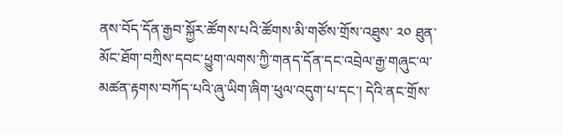ནས་བོད་དོན་རྒྱབ་སྐྱོར་ཚོགས་པའི་ཚོགས་མི་གཙོས་གྲོས་འཐུས་ ༢༠ ཐུན་མོང་ཐོག་བཀྲིས་དབང་ཕྱུག་ལགས་ཀྱི་གནད་དོན་དང་འབྲེལ་རྒྱ་གཞུང་ལ་མཚན་རྟགས་བཀོད་པའི་ཞུ་ཡིག་ཞིག་ཕུལ་འདུག་པ་དང་། དེའི་ནང་གྲོས་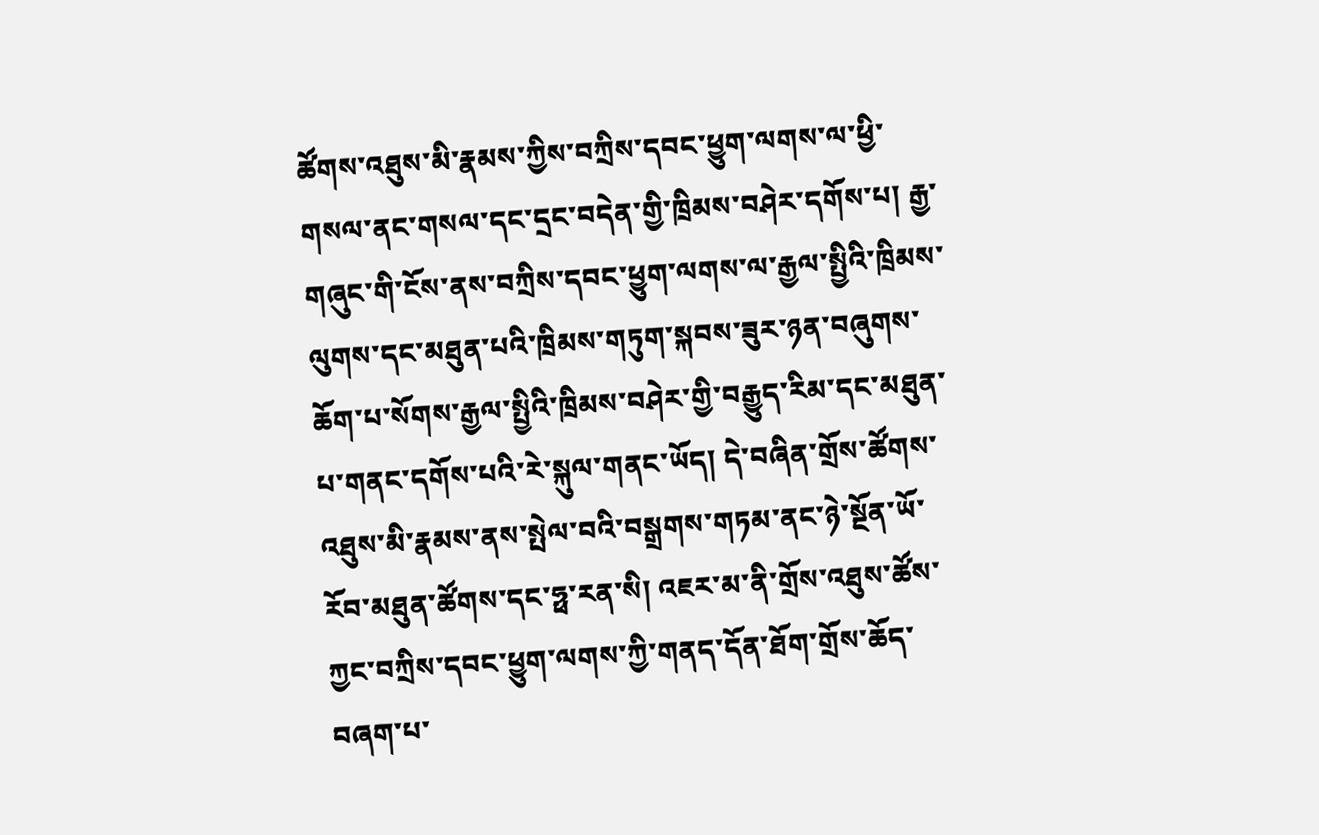ཚོགས་འཐུས་མི་རྣམས་ཀྱིས་བཀྲིས་དབང་ཕྱུག་ལགས་ལ་ཕྱི་གསལ་ནང་གསལ་དང་དྲང་བདེན་གྱི་ཁྲིམས་བཤེར་དགོས་པ། རྒྱ་གཞུང་གི་ངོས་ནས་བཀྲིས་དབང་ཕྱུག་ལགས་ལ་རྒྱལ་སྤྱིའི་ཁྲིམས་ལུགས་དང་མཐུན་པའི་ཁྲིམས་གཏུག་སྐབས་ཟུར་ཉན་བཞུགས་ཆོག་པ་སོགས་རྒྱལ་སྤྱིའི་ཁྲིམས་བཤེར་གྱི་བརྒྱུད་རིམ་དང་མཐུན་པ་གནང་དགོས་པའི་རེ་སྐུལ་གནང་ཡོད། དེ་བཞིན་གྲོས་ཚོགས་འཐུས་མི་རྣམས་ནས་སྤེལ་བའི་བསྒྲགས་གཏམ་ནང་ཉེ་སྔོན་ཡོ་རོབ་མཐུན་ཚོགས་དང་ཧྥ་རན་སི། འཇར་མ་ནི་གྲོས་འཐུས་ཚོས་ཀྱང་བཀྲིས་དབང་ཕྱུག་ལགས་ཀྱི་གནད་དོན་ཐོག་གྲོས་ཆོད་བཞག་པ་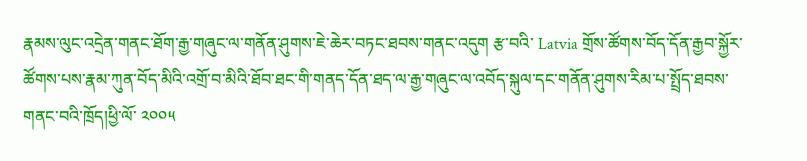རྣམས་ལུང་འདྲེན་གནང་ཐོག་རྒྱ་གཞུང་ལ་གནོན་ཤུགས་ཇེ་ཆེར་བཏང་ཐབས་གནང་འདུག རྩ་བའི་ Latvia གྲོས་ཚོགས་བོད་དོན་རྒྱབ་སྐྱོར་ཚོགས་པས་རྣམ་ཀུན་བོད་མིའི་འགྲོ་བ་མིའི་ཐོབ་ཐང་གི་གནད་དོན་ཐད་ལ་རྒྱ་གཞུང་ལ་འབོད་སྐུལ་དང་གནོན་ཤུགས་རིམ་པ་སྤྲོད་ཐབས་གནང་བའི་ཁྲོད།ཕྱི་ལོ་ ༢༠༠༥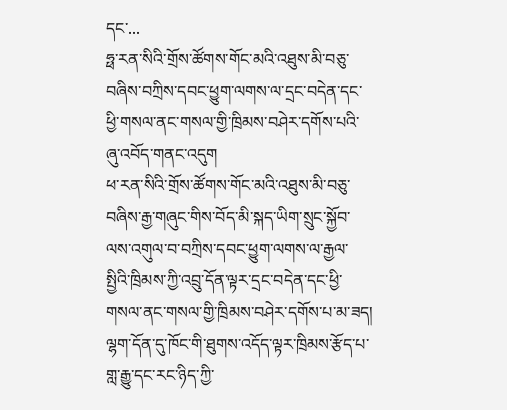དང་...
ཧྥ་རན་སིའི་གྲོས་ཚོགས་གོང་མའི་འཐུས་མི་བཅུ་བཞིས་བཀྲིས་དབང་ཕྱུག་ལགས་ལ་དྲང་བདེན་དང་ཕྱི་གསལ་ནང་གསལ་གྱི་ཁྲིམས་བཤེར་དགོས་པའི་ཞུ་འབོད་གནང་འདུག
ཕ་རན་སིའི་གྲོས་ཚོགས་གོང་མའི་འཐུས་མི་བཅུ་བཞིས་རྒྱ་གཞུང་གིས་བོད་མི་སྐད་ཡིག་སྲུང་སྐྱོབ་ལས་འགུལ་བ་བཀྲིས་དབང་ཕྱུག་ལགས་ལ་རྒྱལ་སྤྱིའི་ཁྲིམས་ཀྱི་འབྲུ་དོན་ལྟར་དྲང་བདེན་དང་ཕྱི་གསལ་ནང་གསལ་གྱི་ཁྲིམས་བཤེར་དགོས་པ་མ་ཟད། ལྷག་དོན་དུ་ཁོང་གི་ཐུགས་འདོད་ལྟར་ཁྲིམས་རྩོད་པ་གླ་རྒྱུ་དང་རང་ཉིད་ཀྱི་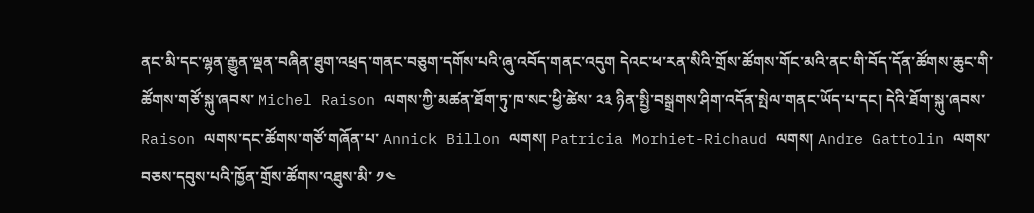ནང་མི་དང་ལྷན་རྒྱུན་ལྡན་བཞིན་ཐུག་འཕྲད་གནང་བཅུག་དགོས་པའི་ཞུ་འབོད་གནང་འདུག དེའང་ཕ་རན་སིའི་གྲོས་ཚོགས་གོང་མའི་ནང་གི་བོད་དོན་ཚོགས་ཆུང་གི་ཚོགས་གཙོ་སྐུ་ཞབས་ Michel Raison ལགས་ཀྱི་མཚན་ཐོག་ཏུ་ཁ་སང་ཕྱི་ཚེས་ ༢༣ ཉིན་སྤྱི་བསྒྲགས་ཤིག་འདོན་སྤེལ་གནང་ཡོད་པ་དང། དེའི་ཐོག་སྐུ་ཞབས་ Raison ལགས་དང་ཚོགས་གཙོ་གཞོན་པ་ Annick Billon ལགས། Patricia Morhiet-Richaud ལགས། Andre Gattolin ལགས་བཅས་དབུས་པའི་ཁྱོན་གྲོས་ཚོགས་འཐུས་མི་ ༡༤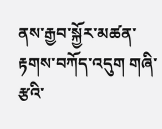ནས་རྒྱབ་སྐྱོར་མཚན་རྟགས་བཀོད་འདུག གཞི་རྩའི་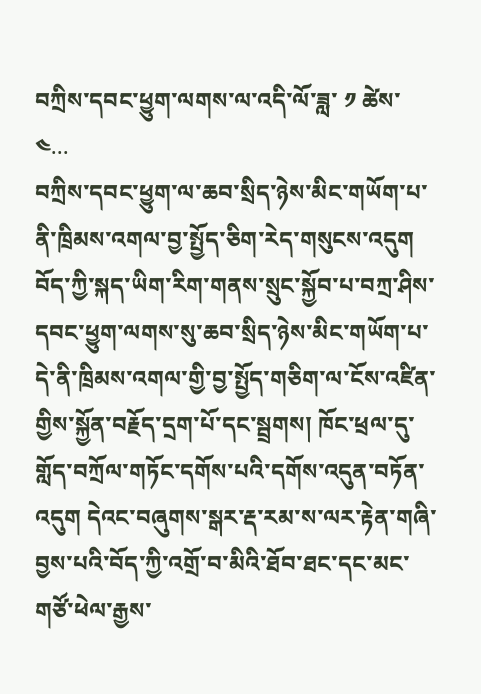བཀྲིས་དབང་ཕྱུག་ལགས་ལ་འདི་ལོ་ཟླ་ ༡ ཚེས་ ༤...
བཀྲིས་དབང་ཕྱུག་ལ་ཆབ་སྲིད་ཉེས་མིང་གཡོག་པ་ནི་ཁྲིམས་འགལ་བྱ་སྤྱོད་ཅིག་རེད་གསུངས་འདུག
བོད་ཀྱི་སྐད་ཡིག་རིག་གནས་སྲུང་སྐྱོབ་པ་བཀྲ་ཤིས་དབང་ཕྱུག་ལགས་སུ་ཆབ་སྲིད་ཉེས་མིང་གཡོག་པ་དེ་ནི་ཁྲིམས་འགལ་གྱི་བྱ་སྤྱོད་གཅིག་ལ་ངོས་འཛིན་གྱིས་སྐྱོན་བརྗོད་དྲག་པོ་དང་སྦྲགས། ཁོང་ཕྲལ་དུ་གློད་བཀྲོལ་གཏོང་དགོས་པའི་དགོས་འདུན་བཏོན་འདུག དེའང་བཞུགས་སྒར་རྡ་རམ་ས་ལར་རྟེན་གཞི་བྱས་པའི་བོད་ཀྱི་འགྲོ་བ་མིའི་ཐོབ་ཐང་དང་མང་གཙོ་ཕེལ་རྒྱས་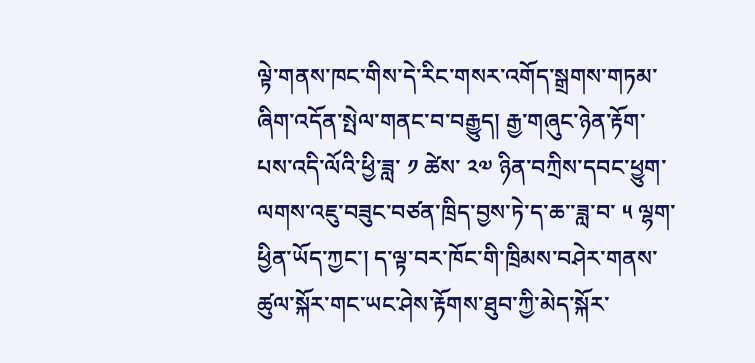ལྟེ་གནས་ཁང་གིས་དེ་རིང་གསར་འགོད་སྒྲགས་གཏམ་ཞིག་འདོན་སྤེལ་གནང་བ་བརྒྱུད། རྒྱ་གཞུང་ཉེན་རྟོག་པས་འདི་ལོའི་ཕྱི་ཟླ་ ༡ ཚེས་ ༢༧ ཉིན་བཀྲིས་དབང་ཕྱུག་ལགས་འཇུ་བཟུང་བཙན་ཁྲིད་བྱས་ཏེ་ད་ཆ་་ཟླ་བ་ ༥ ལྷག་ཕྱིན་ཡོད་ཀྱང་། ད་ལྟ་བར་ཁོང་གི་ཁྲིམས་བཤེར་གནས་ཚུལ་སྐོར་གང་ཡང་ཤེས་རྟོགས་ཐུབ་ཀྱི་མེད་སྐོར་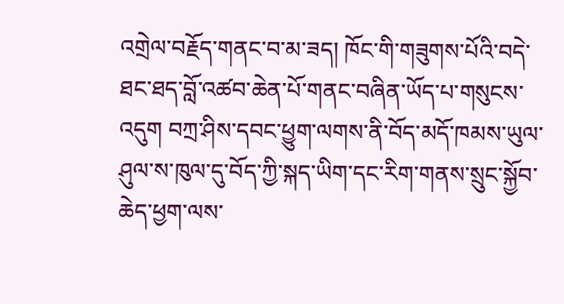འགྲེལ་བརྗོད་གནང་བ་མ་ཟད། ཁོང་གི་གཟུགས་པོའི་བདེ་ཐང་ཐད་བློ་འཚབ་ཆེན་པོ་གནང་བཞིན་ཡོད་པ་གསུངས་འདུག བཀྲ་ཤིས་དབང་ཕྱུག་ལགས་ནི་བོད་མདོ་ཁམས་ཡུལ་ཤུལ་ས་ཁུལ་དུ་བོད་ཀྱི་སྐད་ཡིག་དང་རིག་གནས་སྲུང་སྐྱོབ་ཆེད་ཕྱག་ལས་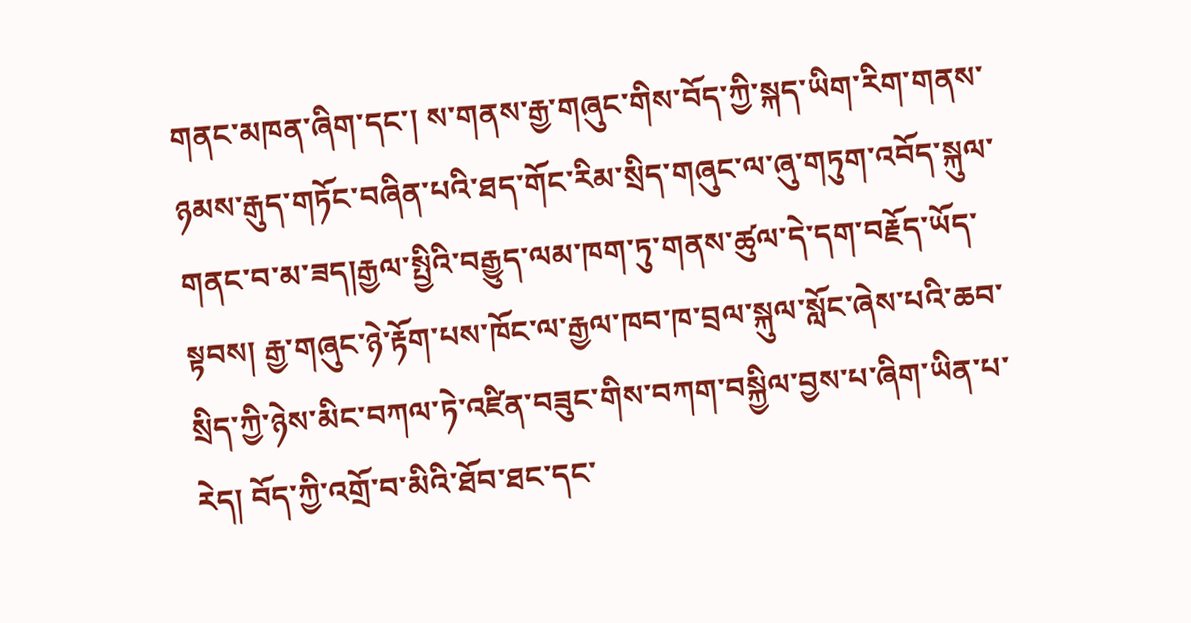གནང་མཁན་ཞིག་དང་། ས་གནས་རྒྱ་གཞུང་གིས་བོད་ཀྱི་སྐད་ཡིག་རིག་གནས་ཉམས་རྒུད་གཏོང་བཞིན་པའི་ཐད་གོང་རིམ་སྲིད་གཞུང་ལ་ཞུ་གཏུག་འབོད་སྐུལ་གནང་བ་མ་ཟད།རྒྱལ་སྤྱིའི་བརྒྱུད་ལམ་ཁག་ཏུ་གནས་ཚུལ་དེ་དག་བརྗོད་ཡོད་སྟབས། རྒྱ་གཞུང་ཉེ་རྟོག་པས་ཁོང་ལ་རྒྱལ་ཁབ་ཁ་བྲལ་སྐུལ་སློང་ཞེས་པའི་ཆབ་སྲིད་ཀྱི་ཉེས་མིང་བཀལ་ཏེ་འཛིན་བཟུང་གིས་བཀག་བསྐྱིལ་བྱས་པ་ཞིག་ཡིན་པ་རེད། བོད་ཀྱི་འགྲོ་བ་མིའི་ཐོབ་ཐང་དང་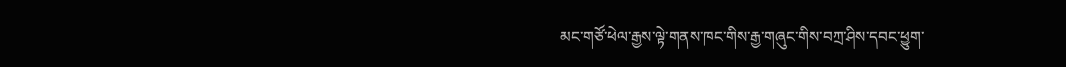མང་གཙོ་ཕེལ་རྒྱས་ལྟེ་གནས་ཁང་གིས་རྒྱ་གཞུང་གིས་བཀྲ་ཤིས་དབང་ཕྱུག་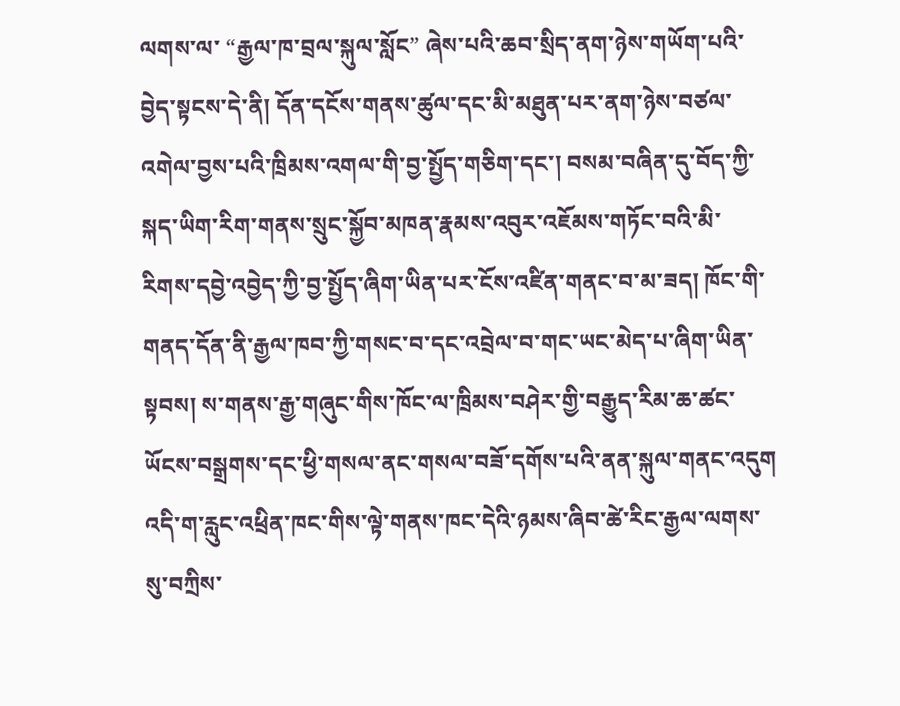ལགས་ལ་ “རྒྱལ་ཁ་བྲལ་སྐུལ་སློང” ཞེས་པའི་ཆབ་སྲིད་ནག་ཉེས་གཡོག་པའི་བྱེད་སྟངས་དེ་ནི། དོན་དངོས་གནས་ཚུལ་དང་མི་མཐུན་པར་ནག་ཉེས་བཙལ་འགེལ་བྱས་པའི་ཁྲིམས་འགལ་གི་བྱ་སྤྱོད་གཅིག་དང་། བསམ་བཞིན་དུ་བོད་ཀྱི་སྐད་ཡིག་རིག་གནས་སྲུང་སྐྱོབ་མཁན་རྣམས་འབུར་འཇོམས་གཏོང་བའི་མི་རིགས་དབྱེ་འབྱེད་ཀྱི་བྱ་སྤྱོད་ཞིག་ཡིན་པར་ངོས་འཛིན་གནང་བ་མ་ཟད། ཁོང་གི་གནད་དོན་ནི་རྒྱལ་ཁབ་ཀྱི་གསང་བ་དང་འབྲེལ་བ་གང་ཡང་མེད་པ་ཞིག་ཡིན་སྟབས། ས་གནས་རྒྱ་གཞུང་གིས་ཁོང་ལ་ཁྲིམས་བཤེར་གྱི་བརྒྱུད་རིམ་ཆ་ཚང་ཡོངས་བསྒྲགས་དང་ཕྱི་གསལ་ནང་གསལ་བཟོ་དགོས་པའི་ནན་སྐུལ་གནང་འདུག འདི་ག་རླུང་འཕྲིན་ཁང་གིས་ལྟེ་གནས་ཁང་དེའི་ཉམས་ཞིབ་ཚེ་རིང་རྒྱལ་ལགས་སུ་བཀྲིས་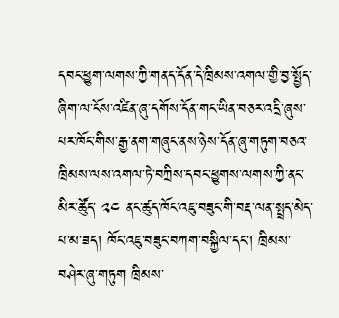དབང་ཕྱུག་ལགས་ཀྱི་གནད་དོན་དེ་ཁྲིམས་འགལ་གྱི་བྱ་སྤྱོད་ཞིག་ལ་ངོས་འཛིན་ཞུ་དགོས་དོན་གང་ཡིན་བཅར་འདྲི་ཞུས་པར་ཁོང་གིས་རྒྱ་ནག་གཞུང་ནས་ཉེས་དོན་ཞུ་གཏུག་བཅའ་ཁྲིམས་ལས་འགལ་ཏེ་བཀྲིས་དབང་ཕྱུགས་ལགས་ཀྱི་ནང་མིར་ཚོུད་ ༢༤ ནང་ཚུད་ཁོང་འཇུ་བཟུང་གི་བརྡ་ལན་སྤྲད་མེད་པ་མ་ཟད། ཁོང་འཇུ་བཟུང་བཀག་བསྐྱིལ་དང་། ཁྲིམས་བཤེར་ཞུ་གཏུག ཁྲིམས་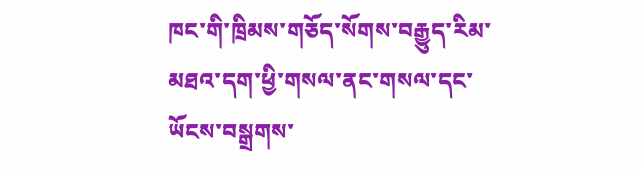ཁང་གི་ཁྲིམས་གཅོད་སོགས་བརྒྱུད་རིམ་མཐའ་དག་ཕྱི་གསལ་ནང་གསལ་དང་ཡོངས་བསྒྲགས་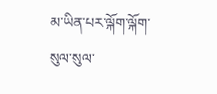མ་ཡིན་པར་ལྐོག་ལྐོག་སུལ་སུལ་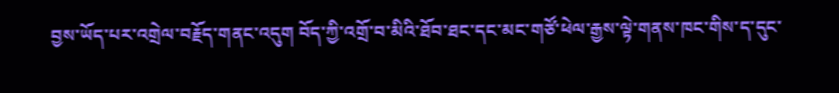བྱས་ཡོད་པར་འགྲེལ་བརྗོད་གནང་འདུག བོད་ཀྱི་འགྲོ་བ་མིའི་ཐོབ་ཐང་དང་མང་གཙོ་ཕེལ་རྒྱས་ལྟེ་གནས་ཁང་གིས་ད་དུང་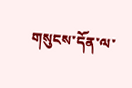གསུངས་དོན་ལ་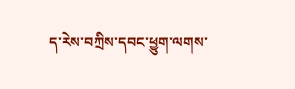ད་རེས་བཀྲིས་དབང་ཕྱུག་ལགས་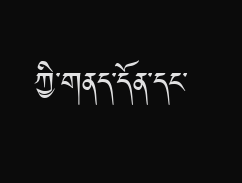ཀྱི་གནད་དོན་དང་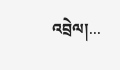འབྲེལ།...